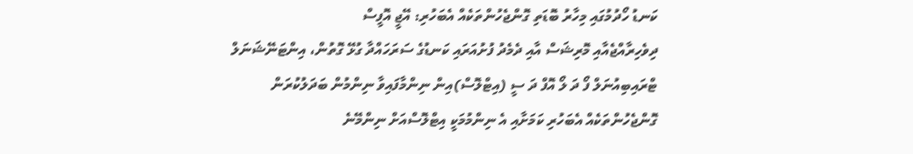ކަނޑު ހޯދުމުގައި މިހާރު ބޮޑަތި ގޮންޖެހުންތަކެއް އެބަހުރި: އޭޖީ އޮފީސް
ދިވެހިރާއްޖެއާއި މޮރިޝަސް އާއި ދެމެދު ފުށުއަރައި ކަނޑުގެ ސަރަހައްދާ ގުޅޭ ގޮތުން، އިންޓަނޭޝަނަލް ޓްރައިބިއުނަލް ފޯ ދަ ލޯ އޮފް ދަ ސީ (އިޓްލޮސް)އިން ނިންމާފައިވާ ނިންމުން ބަދަލުކުރަން ގޮންޖެހުންތަކެއް އެބަހުރި ކަމަށާއި އެ ނިންމުމަކީ އިޓްލޮސްއަށް ނިންމޭނެ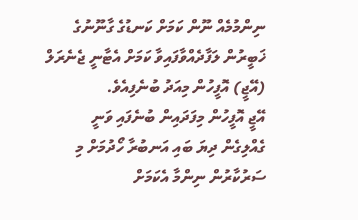ނިންމުމެއް ނޫން ކަމަށް ކަނޑުގެ ގާނޫނުގެ ޚަބީރުން ލަފާދެއްވާފައިވާ ކަމަށް އެޓާނީ ޖެނެރަލް (އޭޖީ) އޮފީހުން މިއަދު ބުނެފިއެވެ.
އޭޖީ އޮފީހުން މިފަދައިން ބުނެފައި ވަނީ ގެއްލިގެން ދިޔަ ބައި އަނބުރާ ހޯދުމަށް މި ސަރުކާރުން ނިންމާ އެކަމަށް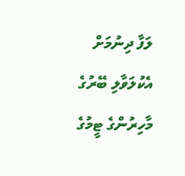ލަފާ ދިނުމަށް އެކުލަވާލި ބޭރުގެ މާހިރުންގެ ޓީމުގެ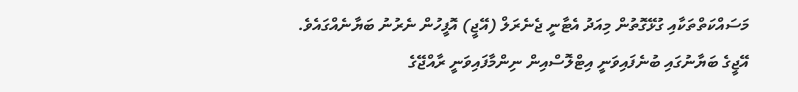މަސައްކަތްތަކާއި ގުޅޭގޮތުން މިއަދު އެޓާނީ ޖެނެރަލް (އޭޖީ) އޮފީހުން ނެރުނު ބަޔާނެއްގައެވެ.
އޭޖީގެ ބަޔާނުގައި ބުނެފައިވަނީ އިޓްލޮސްއިން ނިންމާފައިވަނީ ރާއްޖޭގެ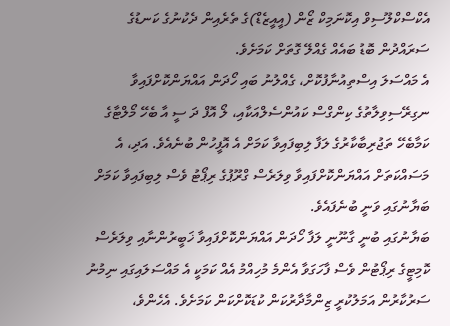އެކްސްކްލޫސިވް އިކޮނަމިކް ޒޯން (އީއީޒެޑް)ގެ ތެރެއިން ދެކުނުގެ ކަނޑުގެ ސަރައްދުން ބޮޑު ބައެއް ގެއްލޭ ގޮތަށް ކަމަށެވެ.
އެ މައްސަލަ އިސްތިއުނާފުކޮށް، ގެއްލުނު ބައި ހޯދަން އައްޔަންކޮށްފައިވާ ނގިރޭސިވިލާތުގެ ކިންގްސް ކައުންސެލްއަކާއި، ލޯ އޮފް ދަ ސީ އާ ބެހޭ މޯލްޓާގެ ކަމާބެހޭ ތަޖުރިބާކާރުގެ ލަފާ ލިބިފައިވާ ކަމަށް އެ އޮފީހުން ބުނެއެވެ. އަދި، އެ މަސައްކަތަށް އައްޔަންކޮށްފައިވާ ވިލަރެސް ގްރޫޕުގެ ރިޕޯޓު ވެސް ލިބިފައިވާ ކަމަށް ބަޔާނުގައި ވަނީ ބުނެފައެވެ.
ބަޔާނުގައި ބުނީ ގާނޫނީ ލަފާ ހޯދަން އައްޔަންކޮށްފައިވާ ޚަބީރުންނާއި ވިލަރެސް ކޮމިޓީގެ ރިޕޯޓުން ވެސް ފާހަގަވާ އެންމެ މުހިއްމު އެއް ކަމަކީ އެ މައްސަލައިގައި ނިމުނު ސަރުކާރުން އަމަލުކުރީ ޒިންމާދާރުކަން ކުޑަކޮށްކަން ކަމަށެވެ. އެހެންވެ،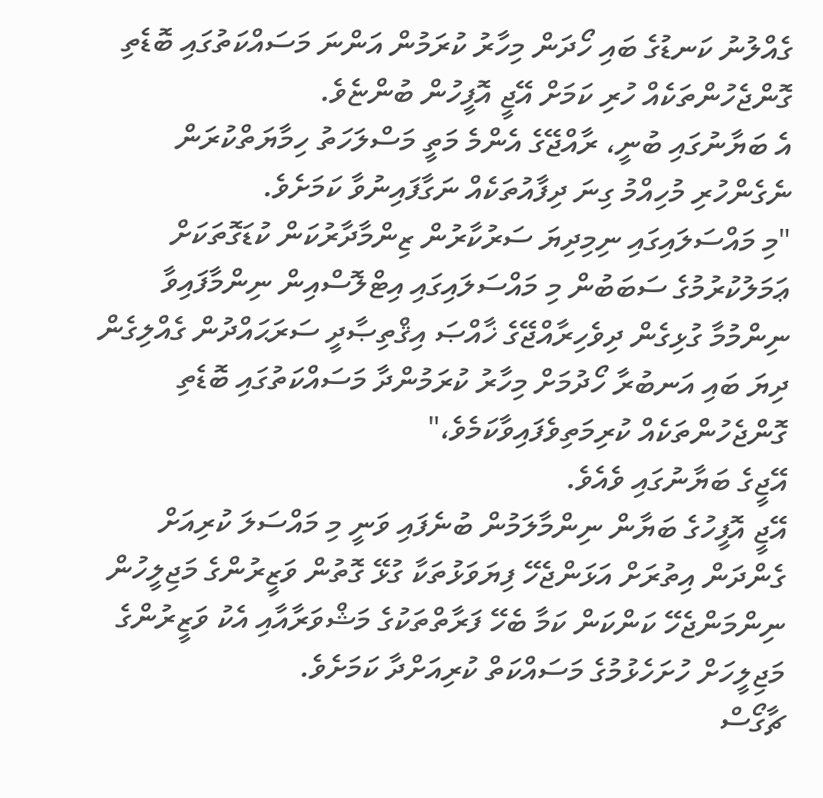ގެއްލުނު ކަނޑުގެ ބައި ހޯދަން މިހާރު ކުރަމުން އަންނަ މަސައްކަތުގައި ބޮޑެތި ގޮންޖެހުންތަކެއް ހުރި ކަމަށް އޭޖީ އޮފީހުން ބުންޏެވެ.
އެ ބަޔާނުގައި ބުނީ، ރާއްޖޭގެ އެންމެ މަތީ މަސްލަހަތު ހިމާޔަތްކުރަން ނެގެންހުރި މުހިއްމު ގިނަ ދިފާއުތަކެއް ނަގާފައިނުވާ ކަމަށެވެ.
"މި މައްސަލައިގައި ނިމިދިޔަ ސަރުކާރުން ޒިންމާދާރުކަން ކުޑަގޮތަކަށް ޢަމަލުކުރުމުގެ ސަބަބުން މި މައްސަލައިގައި އިޓްލޮސްއިން ނިންމާފައިވާ ނިންމުމާ ގުޅިގެން ދިވެހިރާއްޖޭގެ ޚާއްޞަ އިޤްތިޞާދީ ސަރަޙައްދުން ގެއްލިގެން ދިޔަ ބައި އަނބުރާ ހޯދުމަށް މިހާރު ކުރަމުންދާ މަސައްކަތުގައި ބޮޑެތި ގޮންޖެހުންތަކެއް ކުރިމަތިވެފައިވާކަމެވެ،"
އޭޖީގެ ބަޔާނުގައި ވެއެވެ.
އޭޖީ އޮފީހުގެ ބަޔާން ނިންމާލަމުން ބުނެފައި ވަނީ މި މައްސަލަ ކުރިއަށް ގެންދަން އިތުރަށް އަޅަންޖެހޭ ފިޔަވަޅުތަކާ ގުޅޭ ގޮތުން ވަޒީރުންގެ މަޖިލީހުން ނިންމަންޖެހޭ ކަންކަން ކަމާ ބެހޭ ފަރާތްތަކުގެ މަޝްވަރާއާއި އެކު ވަޒީރުންގެ މަޖިލީހަށް ހުށަހެޅުމުގެ މަސައްކަތް ކުރިއަށްދާ ކަމަށެވެ.
ޗާގޯސް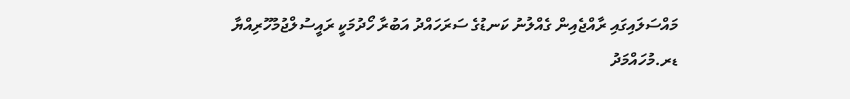މައްސަލައިގައި ރާއްޖެއިން ގެއްލުނު ކަނޑުގެ ސަރަހައްދު އަބުރާ ހޯދުމަކީ ރައީސުލްޖުމުހޫރިއްޔާ ޑރ.މުހައްމަދު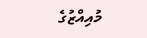މުއިއްޒުގެ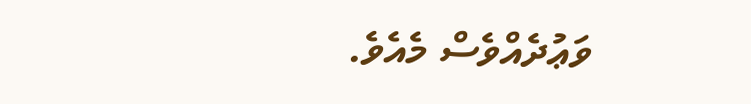ވަޢުދެއްވެސް މެއެވެ.